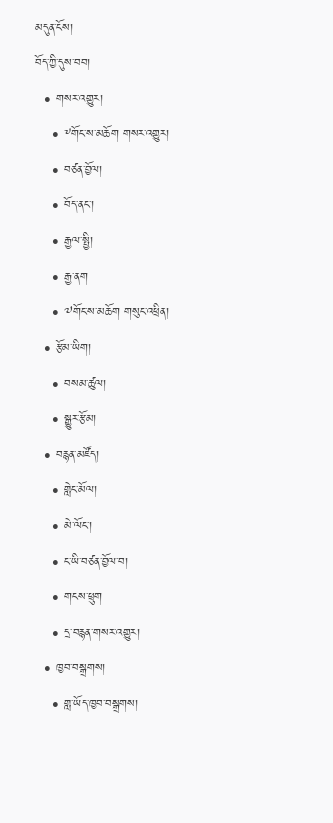མདུན་ངོས།
བོད་ཀྱི་དུས་བབ།
  • གསར་འགྱུར།
    • ༸གོང་ས་མཆོག གསར་འགྱུར།
    • བཙན་བྱོལ།
    • བོད་ནང་།
    • རྒྱལ་སྤྱི།
    • རྒྱ་ནག
    • ༧གོང་ས་མཆོག གསུང་འཕྲིན།
  • རྩོམ་ཡིག།
    • བསམ་ཚུལ།
    • སྒྱུར་རྩོམ།
  • བརྙན་མཛོད།
    • གླེང་མོལ།
    • མེ་ལོང་།
    • ང་ཡི་བཙན་བྱོལ་བ།
    • གངས་ཕྲུག
    • དྲ་བརྙན་གསར་འགྱུར།
  • ཁྱབ་བསྒྲགས།
    • གླ་ཡོད་ཁྱབ་བསྒྲགས།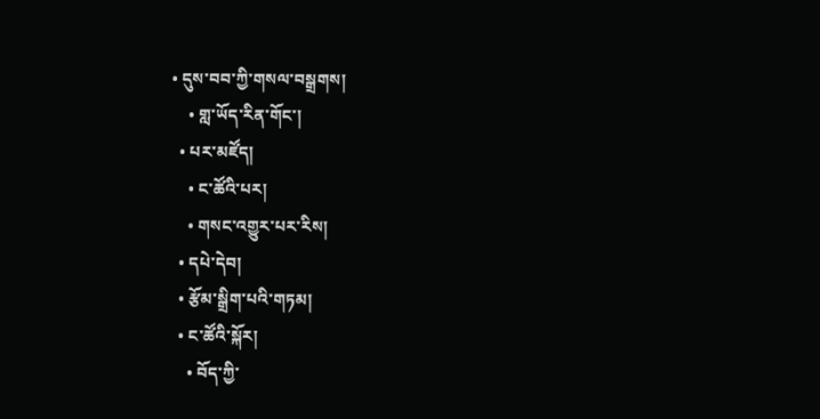• དུས་བབ་ཀྱི་གསལ་བསྒྲགས།
    • གླ་ཡོད་རིན་གོང་།
  • པར་མཛོད།
    • ང་ཚོའི་པར།
    • གསང་འགྱུར་པར་རིས།
  • དཔེ་དེབ།
  • རྩོམ་སྒྲིག་པའི་གཏམ།
  • ང་ཚོའི་སྐོར།
    • བོད་ཀྱི་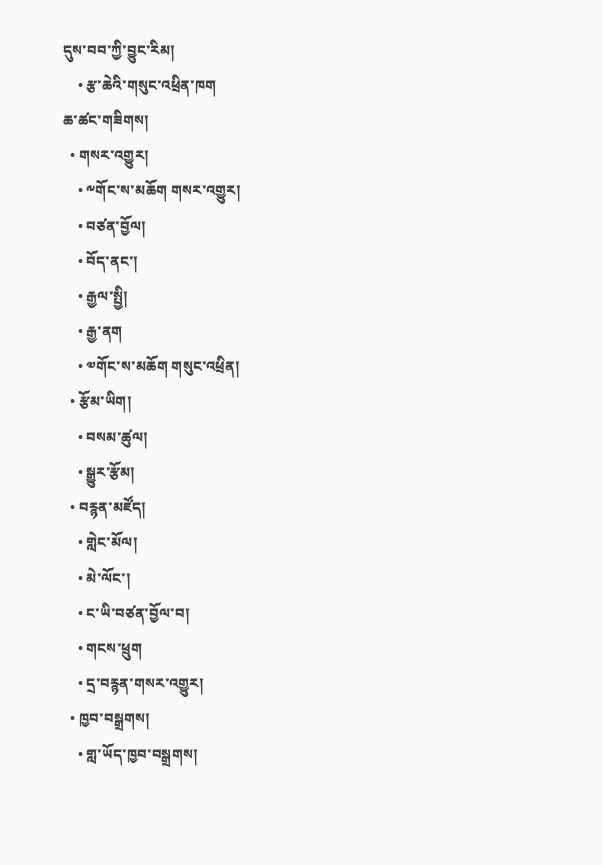དུས་བབ་ཀྱི་བྱུང་རིམ།
    • རྩ་ཆེའི་གསུང་འཕྲིན་ཁག
ཆ་ཚང་གཟིགས།
  • གསར་འགྱུར།
    • ༸གོང་ས་མཆོག གསར་འགྱུར།
    • བཙན་བྱོལ།
    • བོད་ནང་།
    • རྒྱལ་སྤྱི།
    • རྒྱ་ནག
    • ༧གོང་ས་མཆོག གསུང་འཕྲིན།
  • རྩོམ་ཡིག།
    • བསམ་ཚུལ།
    • སྒྱུར་རྩོམ།
  • བརྙན་མཛོད།
    • གླེང་མོལ།
    • མེ་ལོང་།
    • ང་ཡི་བཙན་བྱོལ་བ།
    • གངས་ཕྲུག
    • དྲ་བརྙན་གསར་འགྱུར།
  • ཁྱབ་བསྒྲགས།
    • གླ་ཡོད་ཁྱབ་བསྒྲགས།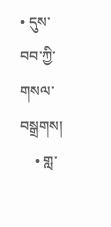• དུས་བབ་ཀྱི་གསལ་བསྒྲགས།
    • གླ་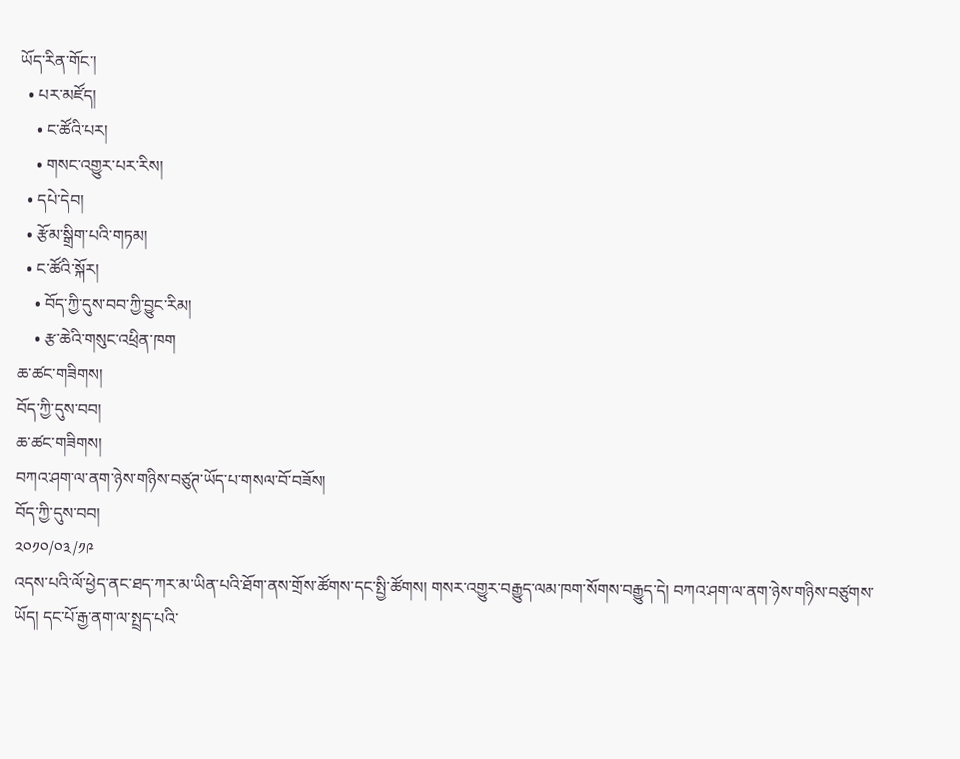ཡོད་རིན་གོང་།
  • པར་མཛོད།
    • ང་ཚོའི་པར།
    • གསང་འགྱུར་པར་རིས།
  • དཔེ་དེབ།
  • རྩོམ་སྒྲིག་པའི་གཏམ།
  • ང་ཚོའི་སྐོར།
    • བོད་ཀྱི་དུས་བབ་ཀྱི་བྱུང་རིམ།
    • རྩ་ཆེའི་གསུང་འཕྲིན་ཁག
ཆ་ཚང་གཟིགས།
བོད་ཀྱི་དུས་བབ།
ཆ་ཚང་གཟིགས།
བཀའ་ཤག་ལ་ནག་ཉེས་གཉིས་བཙུཊ་ཡོད་པ་གསལ་བོ་བཟོས།
བོད་ཀྱི་དུས་བབ།
༢༠༡༠/༠༣/༡༩
འདས་པའི་ལོ་ཕྱེད་ནང་ཐད་ཀར་མ་ཡིན་པའི་ཐོག་ནས་གྲོས་ཚོགས་དང་སྤྱི་ཚོགས། གསར་འགྱུར་བརྒྱུད་ལམ་ཁག་སོགས་བརྒྱུད་དེ། བཀའ་ཤག་ལ་ནག་ཉེས་གཉིས་བཙུགས་ཡོད། དང་པོ་རྒྱ་ནག་ལ་སྤྲད་པའི་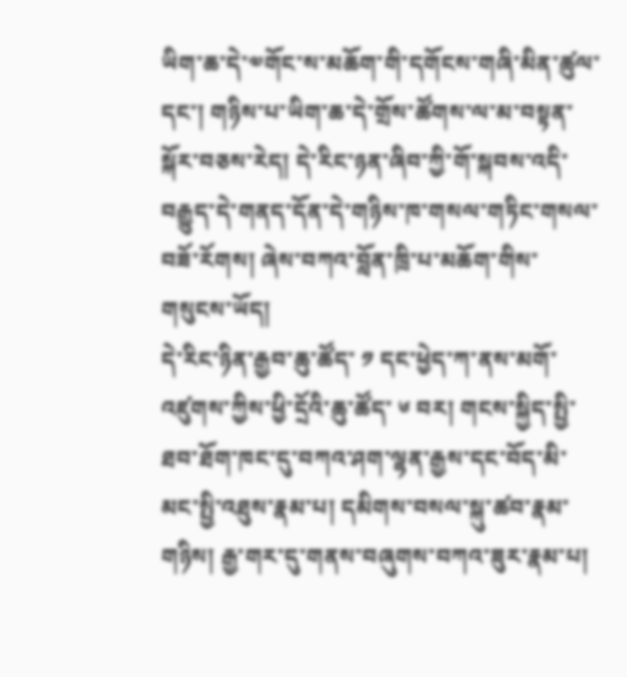ཡིག་ཆ་དེ་༧གོང་ས་མཆོག་གི་དགོངས་གཞི་མིན་ཚུལ་དང་། གཉིས་པ་ཡིག་ཆ་དེ་གྲོས་ཚོགས་ལ་མ་བསྟན་སྐོར་བཅས་རེད། དེ་རིང་ཉན་ཞིབ་ཀྱི་གོ་སྐབས་འདི་བརྒྱུད་དེ་གནད་དོན་དེ་གཉིས་ཁ་གསལ་གཏིང་གསལ་བཟོ་རོགས། ཞེས་བཀའ་བློན་ཁྲི་པ་མཆོག་གིས་གསུངས་ཡོད།
དེ་རིང་ཉིན་རྒྱབ་ཆུ་ཚོད་ ༡ དང་ཕྱེད་ཀ་ནས་མགོ་འཛུགས་ཀྱིས་ཕྱི་དྲོའི་ཆུ་ཚོད་ ༦ བར། གངས་སྐྱིད་སྤྱི་ཐབ་ཐོག་ཁང་དུ་བཀའ་ཤག་ལྷན་རྒྱས་དང་བོད་མི་མང་སྤྱི་འཐུས་རྣམ་པ། དམིགས་བསལ་སྐུ་ཚབ་རྣམ་གཉིས། རྒྱ་གར་དུ་གནས་བཞུགས་བཀའ་ཟུར་རྣམ་པ།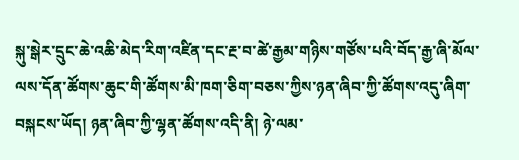སྐུ་སྒེར་དྲུང་ཆེ་འཆི་མེད་རིག་འཛིན་དང་རྔ་བ་ཚེ་རྒྱམ་གཉིས་གཙོས་པའི་བོད་རྒྱ་ཞི་མོལ་ལས་དོན་ཚོགས་ཆུང་གི་ཚོགས་མི་ཁག་ཅིག་བཅས་ཀྱིས་ཉན་ཞིབ་ཀྱི་ཚོགས་འདུ་ཞིག་བསྐངས་ཡོད། ཉན་ཞིབ་ཀྱི་ལྷན་ཚོགས་འདི་ནི། ཉེ་ལམ་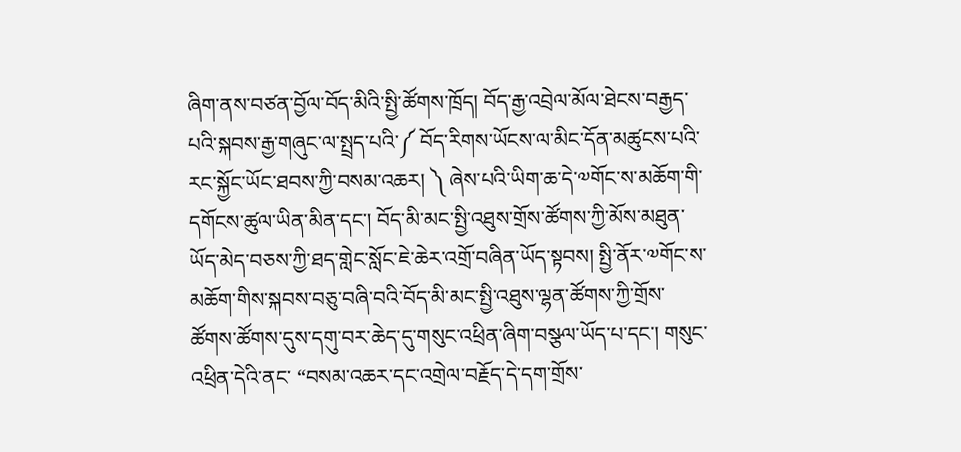ཞིག་ནས་བཙན་བྱོལ་བོད་མིའི་སྤྱི་ཚོགས་ཁྲོད། བོད་རྒྱ་འབྲེལ་མོལ་ཐེངས་བརྒྱད་པའི་སྐབས་རྒྱ་གཞུང་ལ་སྤྲད་པའི་༼ བོད་རིགས་ཡོངས་ལ་མིང་དོན་མཚུངས་པའི་རང་སྐྱོང་ཡོང་ཐབས་ཀྱི་བསམ་འཆར། ༽ ཞེས་པའི་ཡིག་ཆ་དེ་༧གོང་ས་མཆོག་གི་དགོངས་ཚུལ་ཡིན་མིན་དང་། བོད་མི་མང་སྤྱི་འཐུས་གྲོས་ཚོགས་ཀྱི་མོས་མཐུན་ཡོད་མེད་བཅས་ཀྱི་ཐད་གླེང་སློང་ཇེ་ཆེར་འགྲོ་བཞིན་ཡོད་སྟབས། སྤྱི་ནོར་༧གོང་ས་མཆོག་གིས་སྐབས་བཅུ་བཞི་བའི་བོད་མི་མང་སྤྱི་འཐུས་ལྷན་ཚོགས་ཀྱི་གྲོས་ཚོགས་ཚོགས་དུས་དགུ་བར་ཆེད་དུ་གསུང་འཕྲིན་ཞིག་བསྩལ་ཡོད་པ་དང་། གསུང་འཕྲིན་དེའི་ནང་ “བསམ་འཆར་དང་འགྲེལ་བརྗོད་དེ་དག་གྲོས་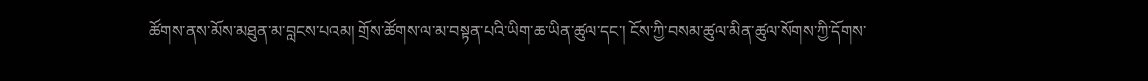ཚོགས་ནས་མོས་མཐུན་མ་བླངས་པའམ། གྲོས་ཚོགས་ལ་མ་བསྟན་པའི་ཡིག་ཆ་ཡིན་ཚུལ་དང་། ངོས་ཀྱི་བསམ་ཚུལ་མིན་ཚུལ་སོགས་ཀྱི་དོགས་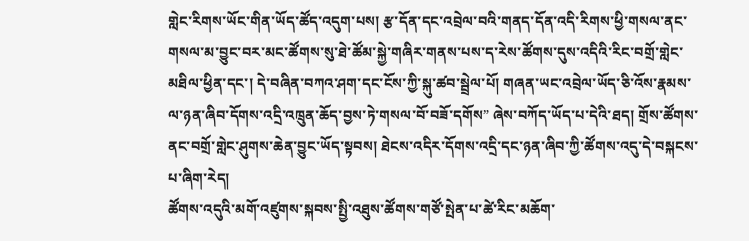གླེང་རིགས་ཡོང་གིན་ཡོད་ཚོད་འདུག་པས། རྩ་དོན་དང་འབྲེལ་བའི་གནད་དོན་འདི་རིགས་ཕྱི་གསལ་ནང་གསལ་མ་བྱུང་བར་མང་ཚོགས་སུ་ཐེ་ཚོམ་སྐྱེ་གཞིར་གནས་པས་ད་རེས་ཚོགས་དུས་འདིའི་རིང་བགྲོ་གླེང་མཐིལ་ཕྱིན་དང་། དེ་བཞིན་བཀའ་ཤག་དང་ངོས་ཀྱི་སྐུ་ཚབ་སྦྲེལ་པོ། གཞན་ཡང་འབྲེལ་ཡོད་ཅི་འོས་རྣམས་ལ་ཉན་ཞིབ་དོགས་འདྲི་འཁྲུན་ཆོད་བྱས་ཏེ་གསལ་བོ་བཟོ་དགོས” ཞེས་བཀོད་ཡོད་པ་དེའི་ཐད། གྲོས་ཚོགས་ནང་བགྲོ་གླེང་ཤུགས་ཆེན་བྱུང་ཡོད་སྟབས། ཐེངས་འདིར་དོགས་འདྲི་དང་ཉན་ཞིབ་ཀྱི་ཚོགས་འདུ་དེ་བསྐངས་པ་ཞིག་རེད།
ཚོགས་འདུའི་མགོ་འཛུགས་སྐབས་སྤྱི་འཐུས་ཚོགས་གཙོ་སྤེན་པ་ཚེ་རིང་མཆོག་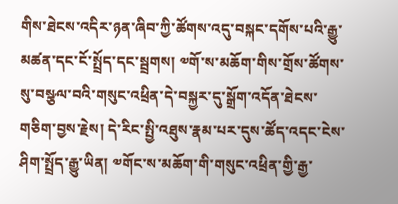གིས་ཐེངས་འདིར་ཉན་ཞིབ་ཀྱི་ཚོགས་འདུ་བསྐང་དགོས་པའི་རྒྱུ་མཚན་དང་ངོ་སྤྲོད་དང་སྦྲགས། ༧གོ་ས་མཆོག་གིས་གྲོས་ཚོགས་སུ་བསྩལ་བའི་གསུང་འཕྲིན་དེ་བསྐྱར་དུ་སྒྲོག་འདོན་ཐེངས་གཅིག་བྱས་རྗེས། དེ་རིང་སྤྱི་འཐུས་རྣམ་པར་དུས་ཚོད་འདང་ངེས་ཤིག་སྤྲོད་རྒྱུ་ཡིན། ༧གོང་ས་མཆོག་གི་གསུང་འཕྲིན་གྱི་རྒྱ་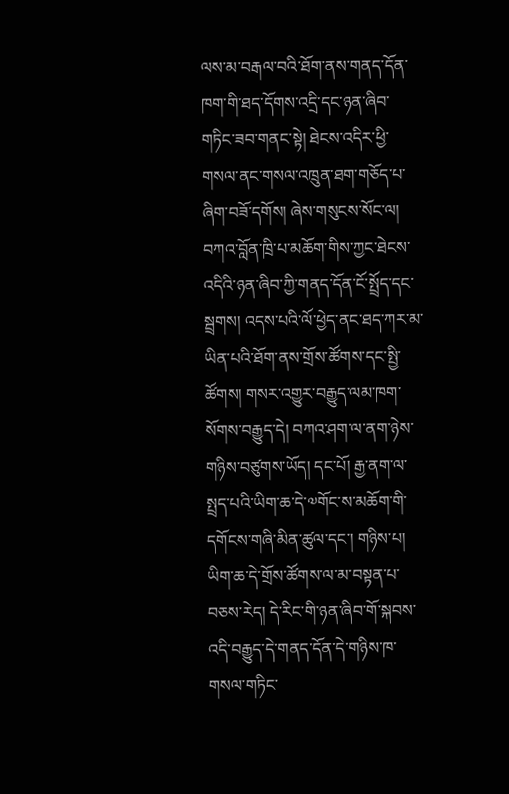ལས་མ་བརྒལ་བའི་ཐོག་ནས་གནད་དོན་ཁག་གི་ཐད་དོགས་འདྲི་དང་ཉན་ཞིབ་གཏིང་ཟབ་གནང་སྟེ། ཐེངས་འདིར་ཕྱི་གསལ་ནང་གསལ་འཁྲུན་ཐག་གཅོད་པ་ཞིག་བཟོ་དགོས། ཞེས་གསུངས་སོང་ལ། བཀའ་བློན་ཁྲི་པ་མཆོག་གིས་ཀྱང་ཐེངས་འདིའི་ཉན་ཞིབ་ཀྱི་གནད་དོན་ངོ་སྤྲོད་དང་སྦྲགས། འདས་པའི་ལོ་ཕྱེད་ནང་ཐད་ཀར་མ་ཡིན་པའི་ཐོག་ནས་གྲོས་ཚོགས་དང་སྤྱི་ཚོགས། གསར་འགྱུར་བརྒྱུད་ལམ་ཁག་སོགས་བརྒྱུད་དེ། བཀའ་ཤག་ལ་ནག་ཉེས་གཉིས་བཙུགས་ཡོད། དང་པོ། རྒྱ་ནག་ལ་སྤྲད་པའི་ཡིག་ཆ་དེ་༧གོང་ས་མཆོག་གི་དགོངས་གཞི་མིན་ཚུལ་དང་། གཉིས་པ། ཡིག་ཆ་དེ་གྲོས་ཚོགས་ལ་མ་བསྟན་པ་བཅས་རེད། དེ་རིང་གི་ཉན་ཞིབ་གོ་སྐབས་འདི་བརྒྱུད་དེ་གནད་དོན་དེ་གཉིས་ཁ་གསལ་གཏིང་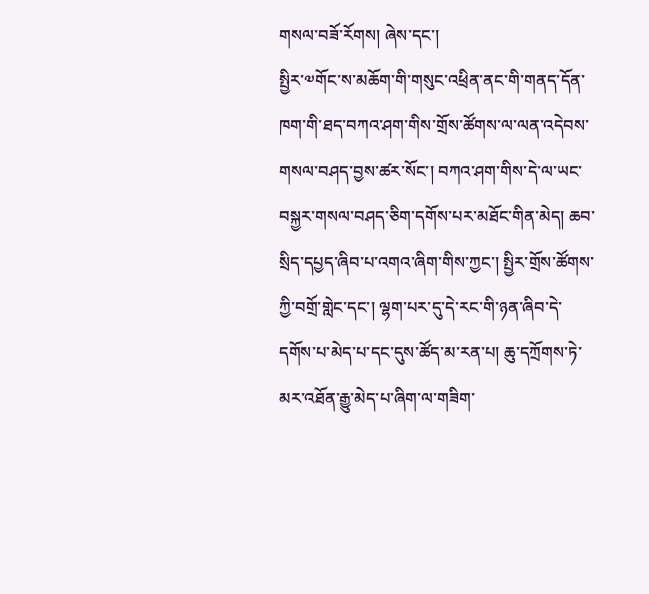གསལ་བཟོ་རོགས། ཞེས་དང་།
སྤྱིར་༧གོང་ས་མཆོག་གི་གསུང་འཕྲིན་ནང་གི་གནད་དོན་ཁག་གི་ཐད་བཀའ་ཤག་གིས་གྲོས་ཚོགས་ལ་ལན་འདེབས་གསལ་བཤད་བྱས་ཚར་སོང་། བཀའ་ཤག་གིས་དེ་ལ་ཡང་བསྐྱར་གསལ་བཤད་ཅིག་དགོས་པར་མཐོང་གིན་མེད། ཆབ་སྲིད་དཔྱད་ཞིབ་པ་འགའ་ཞིག་གིས་ཀྱང་། སྤྱིར་གྲོས་ཚོགས་ཀྱི་བགྲོ་གླེང་དང་། ལྷག་པར་དུ་དེ་རང་གི་ཉན་ཞིབ་དེ་དགོས་པ་མེད་པ་དང་དུས་ཚོད་མ་རན་པ། ཆུ་དཀྲོགས་ཏེ་མར་འཐོན་རྒྱུ་མེད་པ་ཞིག་ལ་གཟིག་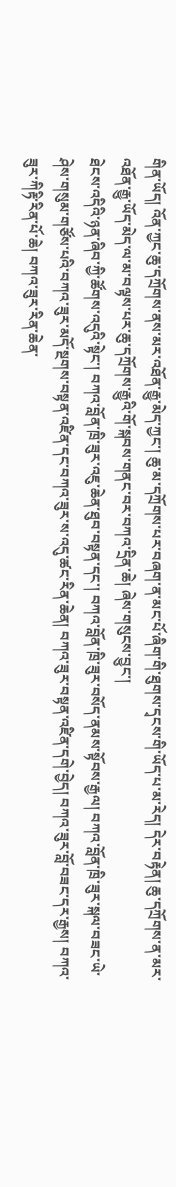གིན་ཡོད། འོན་ཀྱང་ཆུ་དཀྲོགས་ནས་མར་འཐོན་རྒྱུ་མེད་ཀྱང་། ཆུ་མ་དཀྲོགས་པར་བཞག་ན་མང་པོ་ཞིག་གི་ཐུགས་དྭངས་གི་ཡོད་པ་མ་རེད། དེར་བརྟེན། ཆུ་དཀྲོགས་ན་མར་འཐོན་རྒྱུ་ཡོད་མེད་ལ་མ་བལྟས་པར་ཆུ་དཀྲོགས་རྒྱུའི་གོ་སྐབས་གནང་བར་བཀའ་དྲིན་ཆེ། ཞེས་གསུངས་བྱུང་།
ཐེངས་འདིའི་ཉན་ཞིབ་ཀྱི་ཚོགས་འདུའི་སྟེང་། བཀའ་བློན་ཁྲི་ཟུར་འཇུ་ཆེན་ཐུབ་བསྟན་དང་། བཀའ་བློན་ཁྲི་ཟུར་བསོད་ནམས་སྟོབས་རྒྱལ། བཀའ་བློན་ཁྲི་ཟུར་སྐལ་བཟང་ཡེ་ཤེས་གསུམ་གཙོས་པའི་བཀའ་ཟུར་མདོ་སྔགས་བསྟན་འཛིན་དང་བཀའ་ཟུར་ས་འདུ་ཚང་རིན་ཆེན། བཀའ་ཟུར་བསྟན་འཛིན་དགེ་བྱེད། བཀའ་ཟུར་བློ་བཟང་དར་རྒྱས། བཀའ་ཟུར་ཀིརྟི་རིན་པོ་ཆེ། བཀའ་ཟུར་རིན་ཆེན་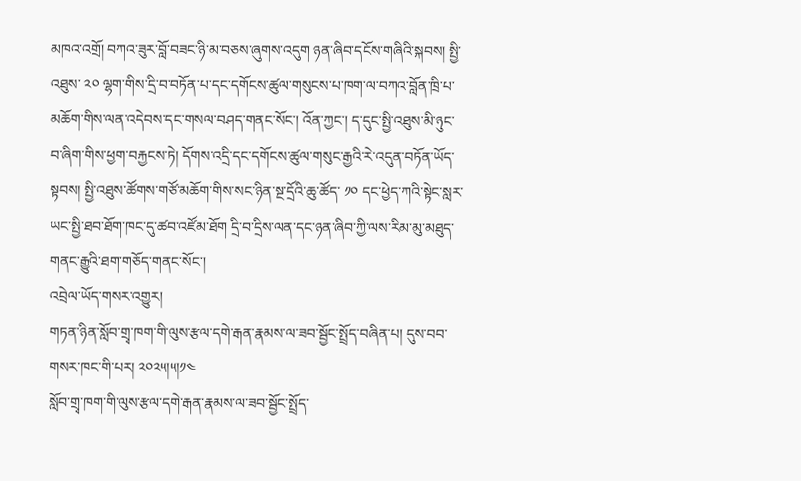མཁའ་འགྲོ། བཀའ་ཟུར་བློ་བཟང་ཉི་མ་བཅས་ཞུགས་འདུག ཉན་ཞིབ་དངོས་གཞིའི་སྐབས། སྤྱི་འཐུས་ ༢༠ ལྷག་གིས་དྲི་བ་བཏོན་པ་དང་དགོངས་ཚུལ་གསུངས་པ་ཁག་ལ་བཀའ་བློན་ཁྲི་པ་མཆོག་གིས་ལན་འདེབས་དང་གསལ་བཤད་གནང་སོང་། འོན་ཀྱང་། ད་དུང་སྤྱི་འཐུས་མི་ཉུང་བ་ཞིག་གིས་ཕྱག་བརྐྱངས་ཏེ། དོགས་འདྲི་དང་དགོངས་ཚུལ་གསུང་རྒྱའི་རེ་འདུན་བཏོན་ཡོད་སྟབས། སྤྱི་འཐུས་ཚོགས་གཙོ་མཆོག་གིས་སང་ཉིན་སྔ་དྲོའི་ཆུ་ཚོད་ ༡༠ དང་ཕྱེད་ཀའི་སྟེང་སླར་ཡང་སྤྱི་ཐབ་ཐོག་ཁང་དུ་ཚབ་འཛོམ་ཐོག དྲི་བ་དྲིས་ལན་དང་ཉན་ཞིབ་ཀྱི་ལས་རིམ་མུ་མཐུད་གནང་རྒྱུའི་ཐག་གཅོད་གནང་སོང་།
འབྲེལ་ཡོད་གསར་འགྱུར།
གཏན་ཉིན་སློབ་གྲྭ་ཁག་གི་ལུས་རྩལ་དགེ་རྒན་རྣམས་ལ་ཟབ་སྦྱོང་སྤྲོད་བཞིན་པ། དུས་བབ་གསར་ཁང་གི་པར། ༢༠༢༥།༥།༡༤
སློབ་གྲྭ་ཁག་གི་ལུས་རྩལ་དགེ་རྒན་རྣམས་ལ་ཟབ་སྦྱོང་སྤྲོད་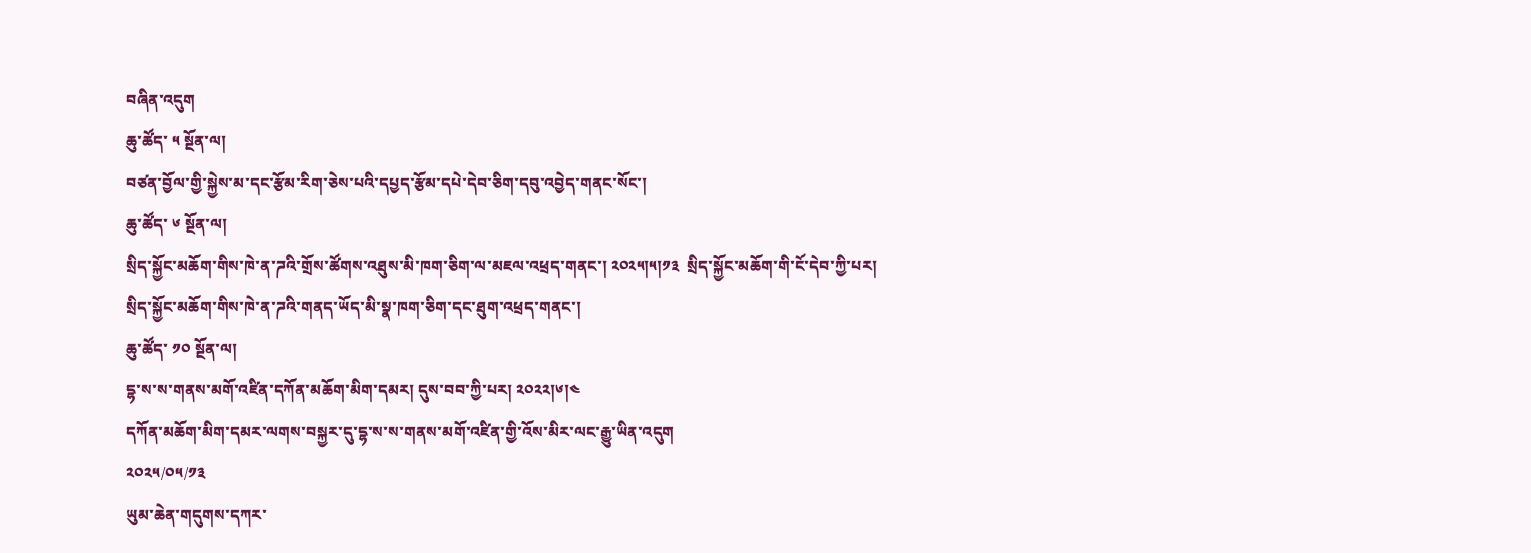བཞིན་འདུག
ཆུ་ཚོད་ ༥ སྔོན་ལ།
བཙན་བྱོལ་གྱི་སྐྱེས་མ་དང་རྩོམ་རིག་ཅེས་པའི་དཔྱད་རྩོམ་དཔེ་དེབ་ཅིག་དབུ་འབྱེད་གནང་སོང་།
ཆུ་ཚོད་ ༦ སྔོན་ལ།
སྲིད་སྐྱོང་མཆོག་གིས་ཁེ་ན་ཌའི་གྲོས་ཚོགས་འཐུས་མི་ཁག་ཅིག་ལ་མཇལ་འཕྲད་གནང་། ༢༠༢༥།༥།༡༣  སྲིད་སྐྱོང་མཆོག་གི་ངོ་དེབ་ཀྱི་པར།
སྲིད་སྐྱོང་མཆོག་གིས་ཁེ་ན་ཌའི་གནད་ཡོད་མི་སྣ་ཁག་ཅིག་དང་ཐུག་འཕྲད་གནང་།
ཆུ་ཚོད་ ༡༠ སྔོན་ལ།
དྷ་ས་ས་གནས་མགོ་འཛིན་དཀོན་མཆོག་མིག་དམར། དུས་བབ་ཀྱི་པར། ༢༠༢༢།༦།༤
དཀོན་མཆོག་མིག་དམར་ལགས་བསྐྱར་དུ་དྷ་ས་ས་གནས་མགོ་འཛིན་གྱི་འོས་མིར་ལང་རྒྱུ་ཡིན་འདུག
༢༠༢༥/༠༥/༡༣
ཡུམ་ཆེན་གདུགས་དཀར་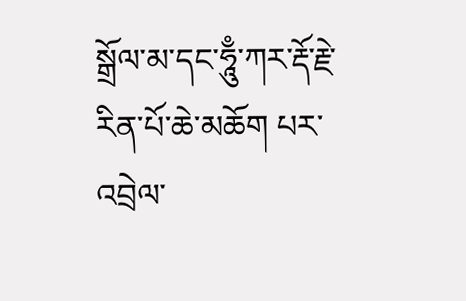སྒྲོལ་མ་དང་ཧཱུྃ་ཀར་རྡོ་རྗེ་རིན་པོ་ཆེ་མཆོག པར་འབྲེལ་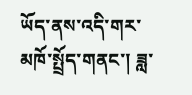ཡོད་ནས་འདི་གར་མཁོ་སྤྲོད་གནང་། ཟླ་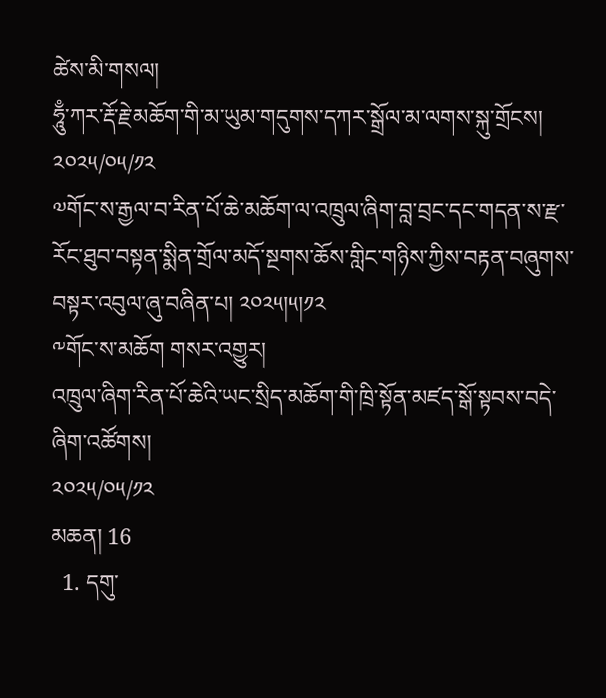ཚེས་མི་གསལ།
ཧཱུྃ་ཀར་རྡོ་རྗེ་མཆོག་གི་མ་ཡུམ་གདུགས་དཀར་སྒྲོལ་མ་ལགས་སྐུ་གྲོངས།
༢༠༢༥/༠༥/༡༢
༧གོང་ས་རྒྱལ་བ་རིན་པོ་ཆེ་མཆོག་ལ་འཁྲུལ་ཞིག་བླ་བྲང་དང་གདན་ས་རྫ་རོང་ཐུབ་བསྟན་སྨིན་གྲོལ་མདོ་སྔགས་ཆོས་གླིང་གཉིས་ཀྱིས་བརྟན་བཞུགས་བསྟར་འབུལ་ཞུ་བཞིན་པ། ༢༠༢༥།༥།༡༢
༸གོང་ས་མཆོག གསར་འགྱུར།
འཁྲུལ་ཞིག་རིན་པོ་ཆེའི་ཡང་སྲིད་མཆོག་གི་ཁྲི་སྟོན་མཛད་སྒོ་སྟབས་བདེ་ཞིག་འཚོགས།
༢༠༢༥/༠༥/༡༢
མཆན། 16
  1. དགུ་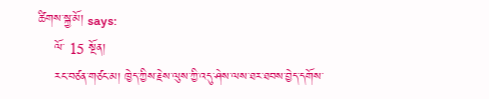ཚིགས་སྐྱ་མོ། says:
    ལོ་ 15 སྔོན།
    རང་བཙན་གཙང་མ། ཁྱེད་ཀྱིས་རྗེས་ལུས་ཀྱི་འདུ་ཤེས་ལས་ཐར་ཐབས་བྱེད་དགོས་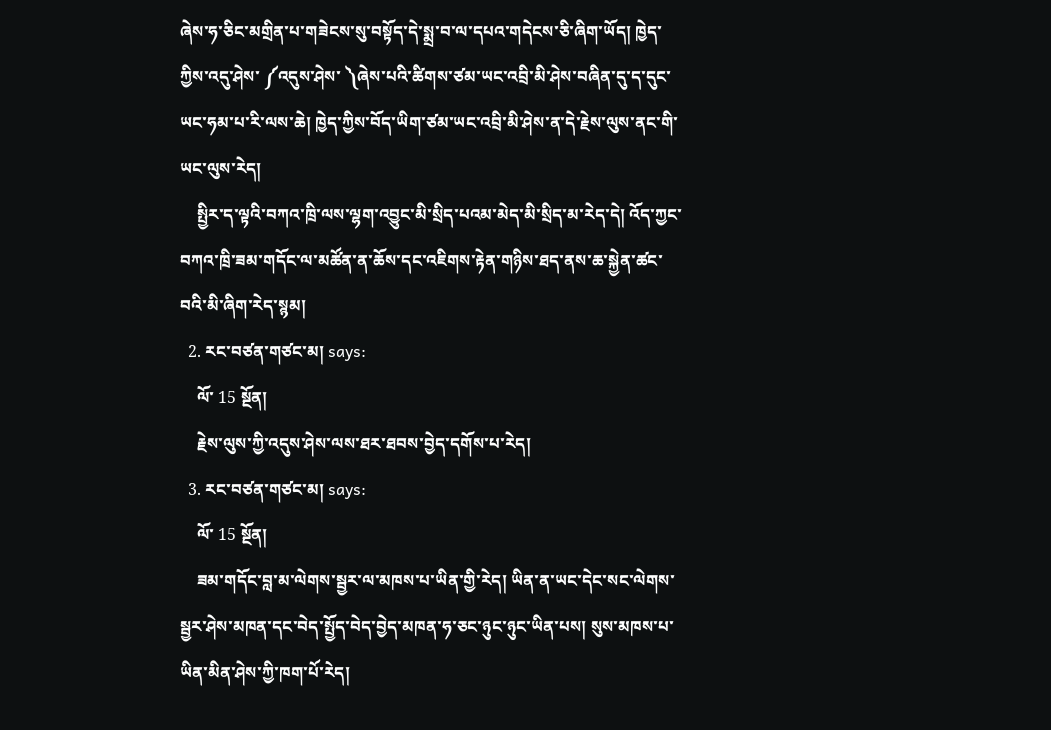ཞེས་ཧ་ཅིང་མགྲིན་པ་གཟེངས་སུ་བསྟོད་དེ་སྨྲ་བ་ལ་དཔའ་གདེངས་ཅི་ཞིག་ཡོད། ཁྱེད་ཀྱིས་འདུ་ཤེས་ ༼འདུས་ཤེས་ ༽ཞེས་པའི་ཚིགས་ཙམ་ཡང་འབྲི་མི་ཤེས་བཞིན་དུ་ད་དུང་ཡང་ཧམ་པ་རི་ལས་ཆེ། ཁྱེད་ཀྱིས་བོད་ཡིག་ཙམ་ཡང་འབྲི་མི་ཤེས་ན་དེ་རྗེས་ལུས་ནང་གི་ཡང་ལུས་རེད།
    སྤྱིར་ད་ལྟའི་བཀའ་ཁྲི་ལས་ལྷག་འབྱུང་མི་སྲིད་པའམ་མེད་མི་སྲིད་མ་རེད་དེ། འོད་ཀྱང་བཀའ་ཁྲི་ཟམ་གདོང་ལ་མཚོན་ན་ཆོས་དང་འཇིགས་རྟེན་གཉིས་ཐད་ནས་ཆ་སྐྱེན་ཚང་བའི་མི་ཞིག་རེད་སྙམ།
  2. རང་བཙན་གཙང་མ། says:
    ལོ་ 15 སྔོན།
    རྗེས་ལུས་ཀྱི་འདུས་ཤེས་ལས་ཐར་ཐབས་བྱེད་དགོས་པ་རེད།
  3. རང་བཙན་གཙང་མ། says:
    ལོ་ 15 སྔོན།
    ཟམ་གདོང་བླ་མ་ལེགས་སྦྱར་ལ་མཁས་པ་ཡིན་གྱི་རེད། ཡིན་ན་ཡང་དེང་སང་ལེགས་སྦྱར་ཤེས་མཁན་དང་བེད་སྤྱོད་བེད་བྱེད་མཁན་ཧ་ཅང་ཉུང་ཉུང་ཡིན་པས། སུས་མཁས་པ་ཡིན་མིན་ཤེས་ཀྱི་ཁག་པོ་རེད།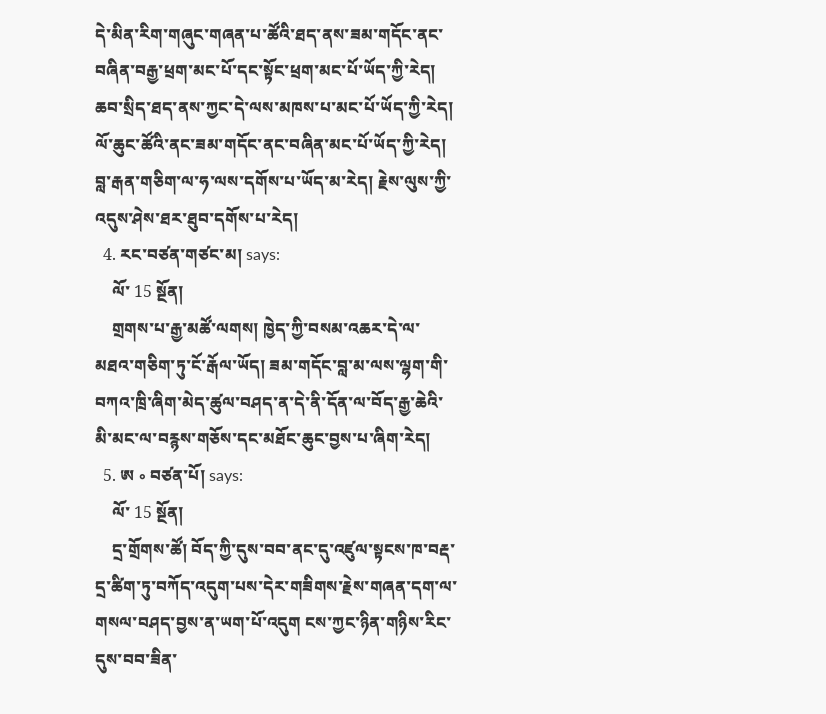དེ་མིན་རིག་གཞུང་གཞན་པ་ཚོའི་ཐད་ནས་ཟམ་གདོང་ནང་བཞིན་བརྒྱ་ཕྲག་མང་པོ་དང་སྟོང་ཕྲག་མང་པོ་ཡོད་ཀྱི་རེད། ཆབ་སྲིད་ཐད་ནས་ཀྱང་དེ་ལས་མཁས་པ་མང་པོ་ཡོད་ཀྱི་རེད། ལོ་ཆུང་ཚོའི་ནང་ཟམ་གདོང་ནང་བཞིན་མང་པོ་ཡོད་ཀྱི་རེད། བླ་རྒན་གཅིག་ལ་ཧ་ལས་དགོས་པ་ཡོད་མ་རེད། རྗེས་ལུས་ཀྱི་འདུས་ཤེས་ཐར་ཐུབ་དགོས་པ་རེད།
  4. རང་བཙན་གཙང་མ། says:
    ལོ་ 15 སྔོན།
    གྲགས་པ་རྒྱ་མཚོ་ལགས། ཁྱེད་ཀྱི་བསམ་འཆར་དེ་ལ་མཐའ་གཅིག་ཏུ་ངོ་རྒོལ་ཡོད། ཟམ་གདོང་བླ་མ་ལས་ལྷག་གི་བཀའ་ཁྲི་ཞིག་མེད་ཚུལ་བཤད་ན་དེ་ནི་དོན་ལ་བོད་རྒྱ་ཆེའི་མི་མང་ལ་བརྙས་གཅོས་དང་མཐོང་ཆུང་བྱས་པ་ཞིག་རེད།
  5. ཨ ༚ བཙན་པོ། says:
    ལོ་ 15 སྔོན།
    དྲ་གྲོགས་ཚོ། བོད་ཀྱི་དུས་བབ་ནང་དུ་འཛུལ་སྟངས་ཁ་བརྡ་དྲ་ཚིག་ཏུ་བཀོད་འདུག་པས་དེར་གཟིགས་རྗེས་གཞན་དག་ལ་གསལ་བཤད་བྱས་ན་ཡག་པོ་འདུག ངས་ཀྱང་ཉིན་གཉིས་རིང་དུས་བབ་ཟིན་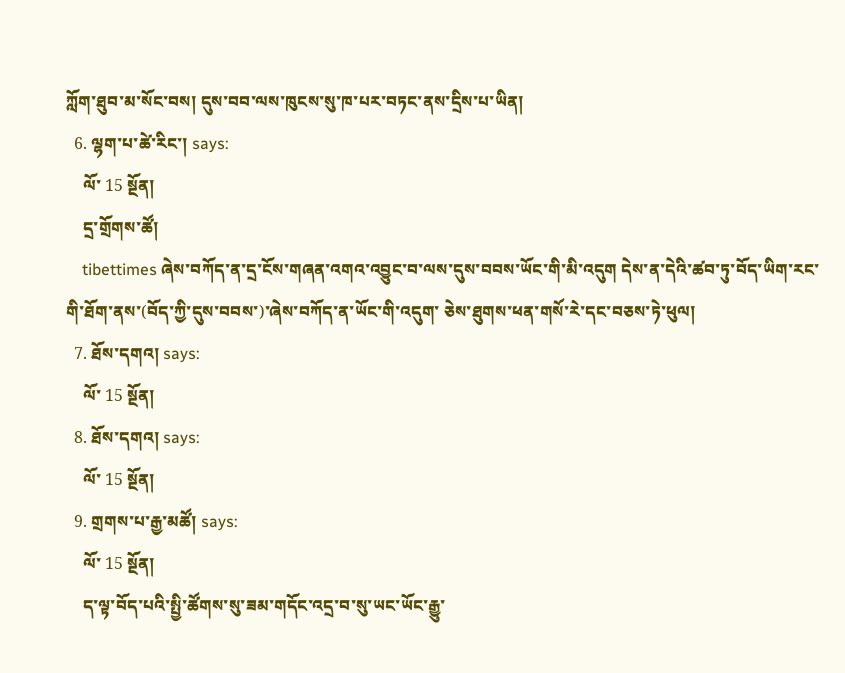ཀློག་ཐུབ་མ་སོང་བས། དུས་བབ་ལས་ཁུངས་སུ་ཁ་པར་བཏང་ནས་དྲིས་པ་ཡིན།
  6. ལྷག་པ་ཚེ་རིང་། says:
    ལོ་ 15 སྔོན།
    དྲ་གྲོགས་ཚོ།
    tibettimes ཞེས་བཀོད་ན་དྲ་ངོས་གཞན་འགའ་འབྱུང་བ་ལས་དུས་བབས་ཡོང་གི་མི་འདུག དེས་ན་དེའི་ཚབ་ཏུ་བོད་ཡིག་རང་གི་ཐོག་ནས་(བོད་ཀྱི་དུས་བབས་)་ཞེས་བཀོད་ན་ཡོང་གི་འདུག་ ཅེས་ཐུགས་ཕན་གསོ་རེ་དང་བཅས་ཏེ་ཕུལ།
  7. ཐོས་དགའ། says:
    ལོ་ 15 སྔོན།
  8. ཐོས་དགའ། says:
    ལོ་ 15 སྔོན།
  9. གྲགས་པ་རྒྱ་མཚོ། says:
    ལོ་ 15 སྔོན།
    ད་ལྟ་བོད་པའི་སྤྱི་ཚོགས་སུ་ཟམ་གདོང་འདྲ་བ་སུ་ཡང་ཡོང་རྒྱུ་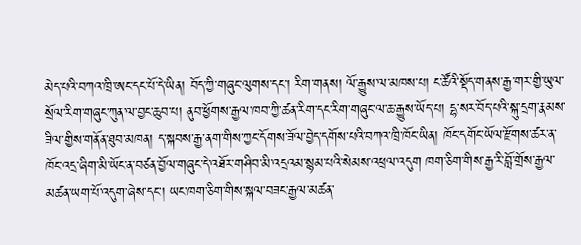མེད་པའི་བཀའ་ཁྲི་ཨང་དང་པོ་དེ་ཡིན། བོད་ཀྱི་གཞུང་ལུགས་དང་། རིག་གནས། ལོ་རྒྱུས་ལ་མཁས་པ། ང་ཚོའི་སྡོད་གནས་རྒྱ་གར་གྱི་ཡུལ་སྲོལ་རིག་གཞུང་ཀུན་ལ་བྱང་ཆུབ་པ། ནུབ་ཕྱོགས་རྒྱལ་ཁབ་ཀྱི་ཚན་རིག་དང་རིག་གཞུང་ལ་ཆ་རྒྱུས་ཡོད་པ། དྷ་སར་བོད་པའི་སྐུ་དྲག་རྣམས་ཟིལ་གྱིས་གནོན་ཐུབ་མཁན། ད་སྐབས་རྒྱ་ནག་གིས་ཀྱང་དོགས་ཟོལ་བྱེད་དགོས་པའི་བཀའ་ཁྲི་ཁོང་ཡིན། ཁོང་དགོང་ཡོལ་རྫོགས་ཚར་ན་ཁོང་འདྲ་ཞིག་མི་ཡོང་ན་བཙན་བྱོལ་གཞུང་དེ་འཐོར་གཤིབ་མི་འདྲའམ་སྙམ་པའི་སེམས་འཕྲལ་འདུག ཁག་ཅིག་གིས་རྒྱ་རི་བློ་གྲོས་རྒྱལ་མཚན་ཡག་པོ་འདུག་ཞེས་དང་། ཡང་ཁག་ཅིག་གིས་སྐལ་བཟང་རྒྱལ་མཚན་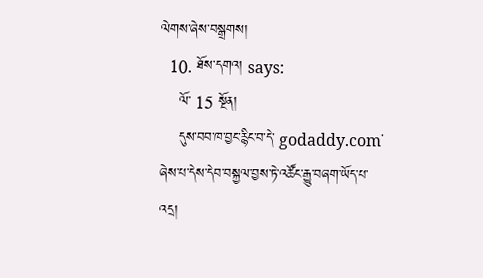ལེགས་ཞེས་བསྒྲགས།
  10. ཐོས་དགའ། says:
    ལོ་ 15 སྔོན།
    དུས་བབ་ཁ་བྱང་རྙིང་བ་དེ་ godaddy.com་ཞེས་པ་དེས་དེབ་བསྐྱལ་བྱས་ཏེ་འཚོང་རྒྱུ་བཞག་ཡོད་པ་འདྲ།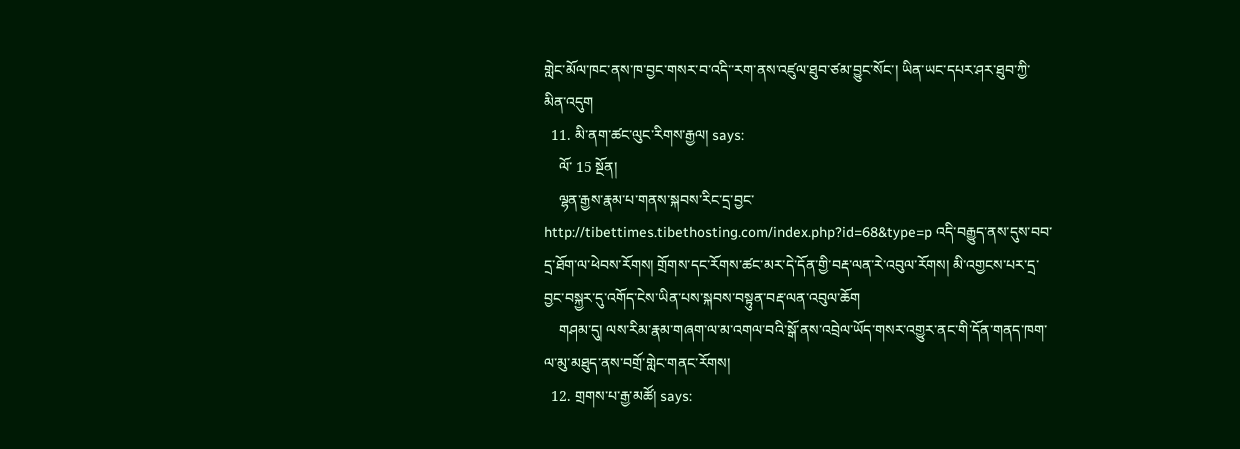གླེང་མོལ་ཁང་ནས་ཁ་བྱང་གསར་བ་འདི་་རག་ནས་འཛུལ་ཐུབ་ཙམ་བྱུང་སོང་། ཡིན་ཡང་དཔར་ཤར་ཐུབ་ཀྱི་མིན་འདུག
  11. མི་ནག་ཚང་ལུང་རིགས་རྒྱལ། says:
    ལོ་ 15 སྔོན།
    ལྷན་རྒྱས་རྣམ་པ་གནས་སྐབས་རིང་དྲ་བྱང་ http://tibettimes.tibethosting.com/index.php?id=68&type=p འདི་བརྒྱུད་ནས་དུས་བབ་དྲ་ཐོག་ལ་ཕེབས་རོགས། གྲོགས་དང་རོགས་ཚང་མར་དེ་དོན་གྱི་བརྡ་ལན་རེ་འབུལ་རོགས། མི་འགྱངས་པར་དྲ་བྱང་བསྐྱར་དུ་འགོད་ངེས་ཡིན་པས་སྐབས་བསྟུན་བརྡ་ལན་འབུལ་ཆོག
    གཤམ་དུ། ལས་རིམ་རྣམ་གཞག་ལ་མ་འགལ་བའི་སྒོ་ནས་འབྲེལ་ཡོད་གསར་འགྱུར་ནང་གི་དོན་གནད་ཁག་ལ་མུ་མཐུད་ནས་བགྲོ་གླེང་གནང་རོགས།
  12. གྲགས་པ་རྒྱ་མཚོ། says: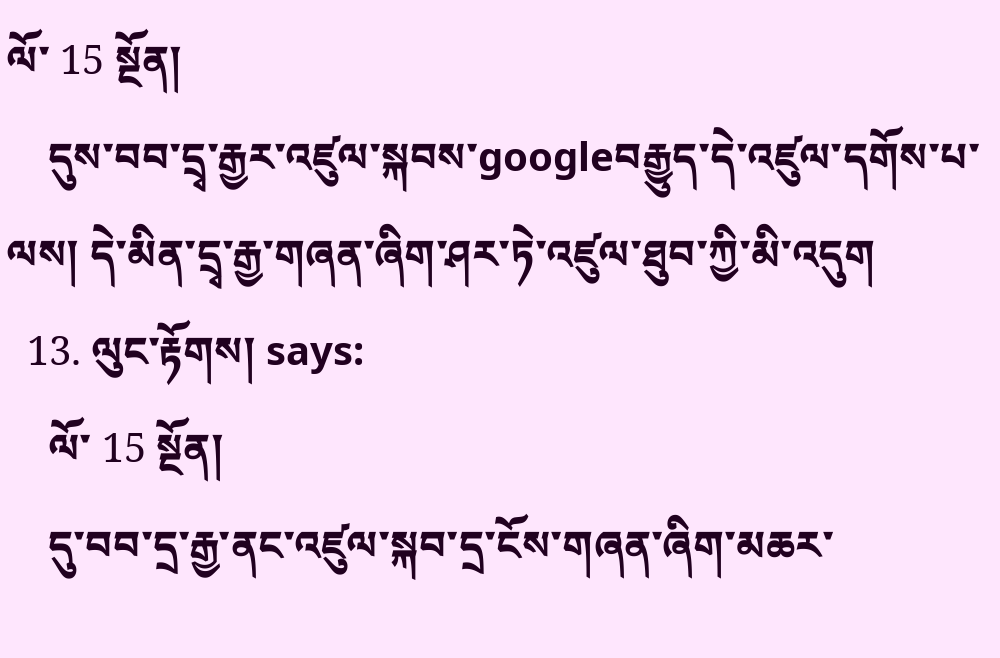ལོ་ 15 སྔོན།
    དུས་བབ་དྲྭ་རྒྱར་འཛུལ་སྐབས་googleབརྒྱུད་དེ་འཛུལ་དགོས་པ་ལས། དེ་མིན་དྲྭ་རྒྱ་གཞན་ཞིག་ཤར་ཏེ་འཛུལ་ཐུབ་ཀྱི་མི་འདུག
  13. ལུང་རྟོགས། says:
    ལོ་ 15 སྔོན།
    དུ་བབ་དྲ་རྒྱ་ནང་འཛུལ་སྐབ་དྲ་ངོས་གཞན་ཞིག་མཆར་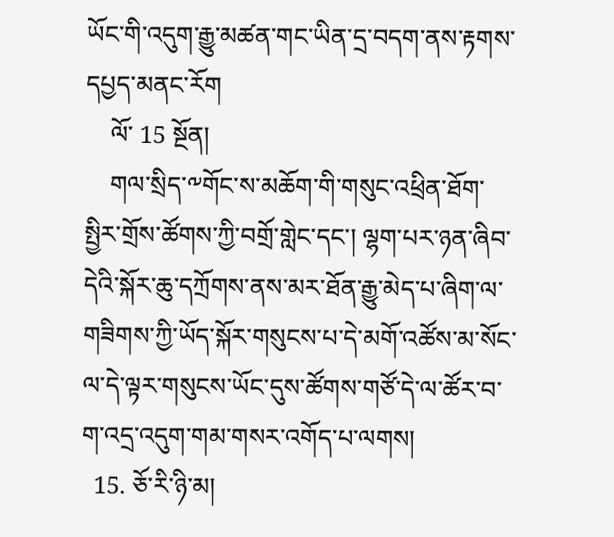ཡོང་གི་འདུག་རྒྱུ་མཚན་གང་ཡིན་དྲ་བདག་ནས་རྟགས་དཔྱད་མནང་རོག
    ལོ་ 15 སྔོན།
    གལ་སྲིད་༸གོང་ས་མཆོག་གི་གསུང་འཕྲིན་ཐོག་སྤྱིར་གྲོས་ཚོགས་ཀྱི་བགྲོ་གླེང་དང་། ལྷག་པར་ཉན་ཞིབ་དེའི་སྐོར་ཆུ་དཀྲོགས་ནས་མར་ཐོན་རྒྱུ་མེད་པ་ཞིག་ལ་གཟིགས་ཀྱི་ཡོད་སྐོར་གསུངས་པ་དེ་མགོ་འཚོས་མ་སོང་ལ་དེ་ལྟར་གསུངས་ཡོང་དུས་ཚོགས་གཙོ་དེ་ལ་ཚོར་བ་ག་འདྲ་འདུག་གམ་གསར་འགོད་པ་ལགས།
  15. ཅོ་རི་ཉི་མ།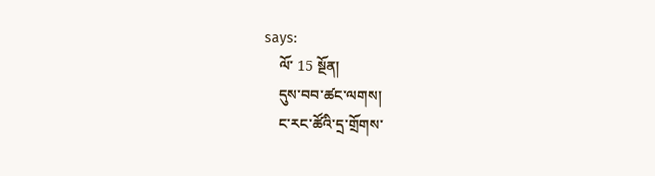says:
    ལོ་ 15 སྔོན།
    དུས་བབ་ཚང་ལགས།
    ང་རང་ཚོའི་དྲ་གྲོགས་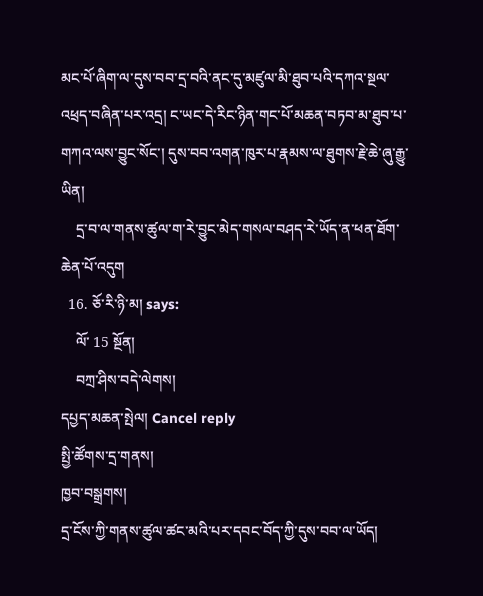མང་པོ་ཞིག་ལ་དུས་བབ་དྲ་བའི་ནང་དུ་མཛུལ་མི་ཐུབ་པའི་དཀའ་སྔལ་འཕྲད་བཞིན་པར་འདྲ། ང་ཡང་དེ་རིང་ཉིན་གང་པོ་མཆན་བཏབ་མ་ཐུབ་པ་གཀའ་ལས་བྱུང་སོང་། དུས་བབ་འགན་ཁུར་པ་རྣམས་ལ་ཐུགས་རྗེ་ཆེ་ཞུ་རྒྱུ་ཡིན།
    དྲ་བ་ལ་གནས་ཚུལ་ག་རེ་བྱུང་མེད་གསལ་བཤད་རེ་ཡོད་ན་ཕན་ཐོག་ཆེན་པོ་འདུག
  16. ཅོ་རི་ཉི་མ། says:
    ལོ་ 15 སྔོན།
    བཀྲ་ཤིས་བདེ་ལེགས།
དཔྱད་མཆན་སྤེལ། Cancel reply
སྤྱི་ཚོགས་དྲ་གནས།
ཁྱབ་བསྒྲགས།
དྲ་ངོས་ཀྱི་གནས་ཚུལ་ཚང་མའི་པར་དབང་བོད་ཀྱི་དུས་བབ་ལ་ཡོད།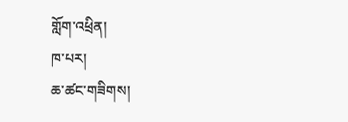གློག་འཕྲིན།
ཁ་པར།
ཆ་ཚང་གཟིགས།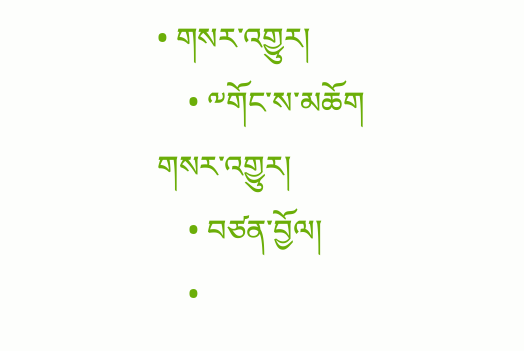• གསར་འགྱུར།
    • ༸གོང་ས་མཆོག གསར་འགྱུར།
    • བཙན་བྱོལ།
    •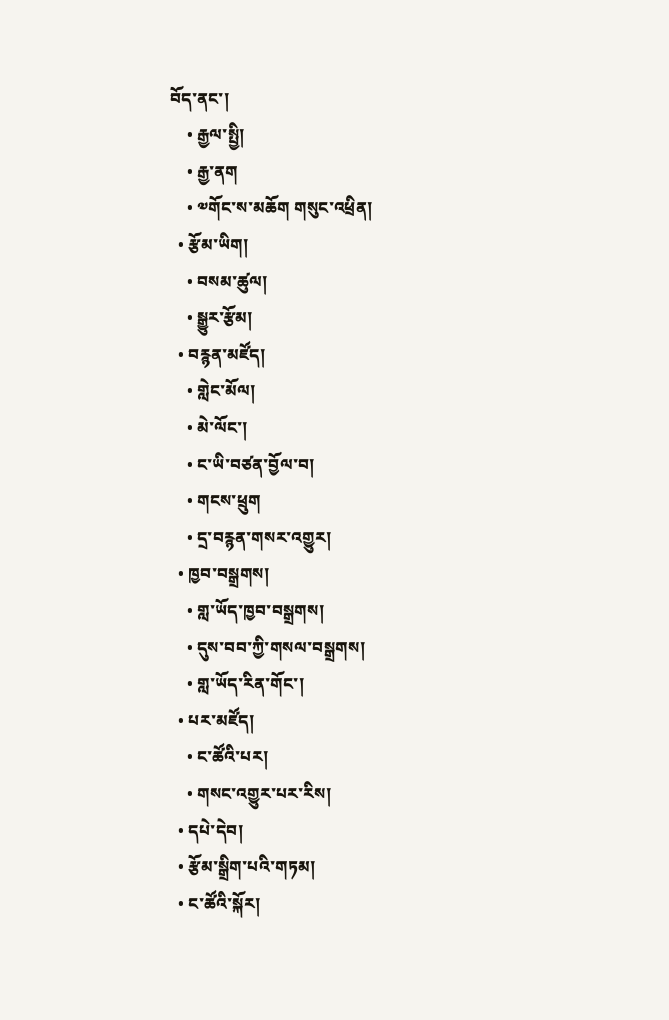བོད་ནང་།
    • རྒྱལ་སྤྱི།
    • རྒྱ་ནག
    • ༧གོང་ས་མཆོག གསུང་འཕྲིན།
  • རྩོམ་ཡིག།
    • བསམ་ཚུལ།
    • སྒྱུར་རྩོམ།
  • བརྙན་མཛོད།
    • གླེང་མོལ།
    • མེ་ལོང་།
    • ང་ཡི་བཙན་བྱོལ་བ།
    • གངས་ཕྲུག
    • དྲ་བརྙན་གསར་འགྱུར།
  • ཁྱབ་བསྒྲགས།
    • གླ་ཡོད་ཁྱབ་བསྒྲགས།
    • དུས་བབ་ཀྱི་གསལ་བསྒྲགས།
    • གླ་ཡོད་རིན་གོང་།
  • པར་མཛོད།
    • ང་ཚོའི་པར།
    • གསང་འགྱུར་པར་རིས།
  • དཔེ་དེབ།
  • རྩོམ་སྒྲིག་པའི་གཏམ།
  • ང་ཚོའི་སྐོར།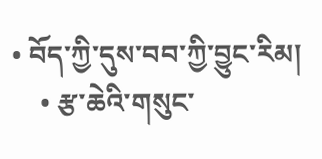• བོད་ཀྱི་དུས་བབ་ཀྱི་བྱུང་རིམ།
    • རྩ་ཆེའི་གསུང་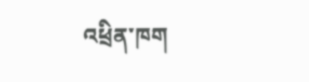འཕྲིན་ཁག